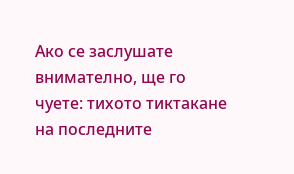Ако се заслушате внимателно, ще го чуете: тихото тиктакане на последните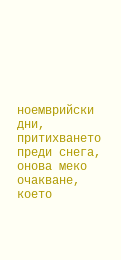ноемврийски дни, притихването преди снега, онова меко очакване, което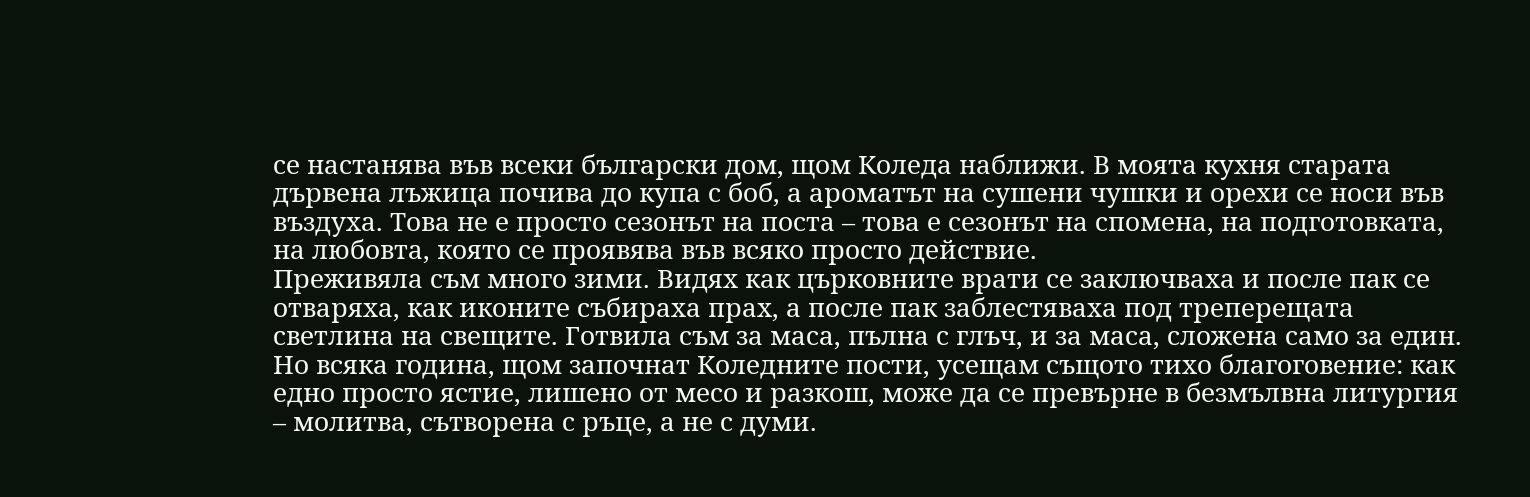се настанява във всеки български дом, щом Коледа наближи. В моята кухня старата дървена лъжица почива до купа с боб, а ароматът на сушени чушки и орехи се носи във въздуха. Това не е просто сезонът на поста – това е сезонът на спомена, на подготовката, на любовта, която се проявява във всяко просто действие.
Преживяла съм много зими. Видях как църковните врати се заключваха и после пак се отваряха, как иконите събираха прах, а после пак заблестяваха под треперещата светлина на свещите. Готвила съм за маса, пълна с глъч, и за маса, сложена само за един. Но всяка година, щом започнат Коледните пости, усещам същото тихо благоговение: как едно просто ястие, лишено от месо и разкош, може да се превърне в безмълвна литургия – молитва, сътворена с ръце, а не с думи.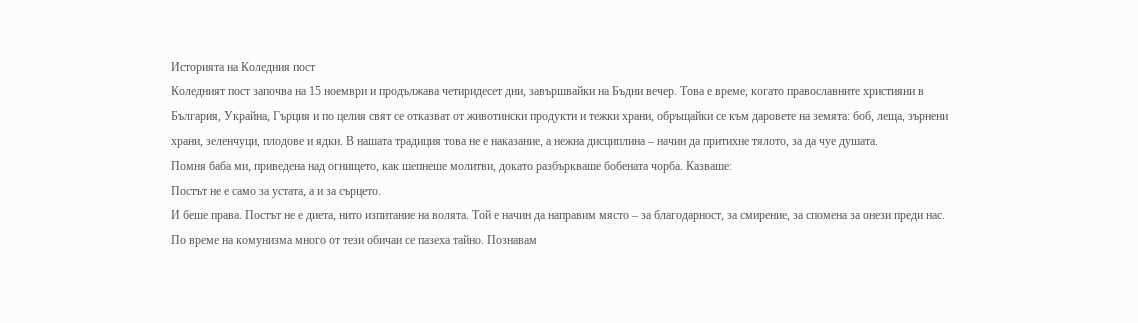Историята на Коледния пост
Коледният пост започва на 15 ноември и продължава четиридесет дни, завършвайки на Бъдни вечер. Това е време, когато православните християни в България, Украйна, Гърция и по целия свят се отказват от животински продукти и тежки храни, обръщайки се към даровете на земята: боб, леща, зърнени храни, зеленчуци, плодове и ядки. В нашата традиция това не е наказание, а нежна дисциплина – начин да притихне тялото, за да чуе душата.
Помня баба ми, приведена над огнището, как шепнеше молитви, докато разбъркваше бобената чорба. Казваше:
Постът не е само за устата, а и за сърцето.
И беше права. Постът не е диета, нито изпитание на волята. Той е начин да направим място – за благодарност, за смирение, за спомена за онези преди нас.
По време на комунизма много от тези обичаи се пазеха тайно. Познавам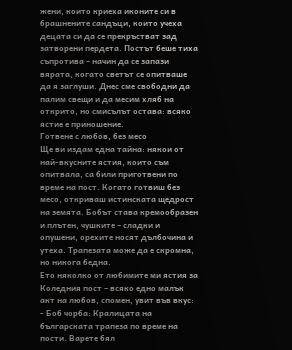жени, които криеха иконите си в брашнените сандъци, които учеха децата си да се прекръстват зад затворени пердета. Постът беше тиха съпротива – начин да се запази вярата, когато светът се опитваше да я заглуши. Днес сме свободни да палим свещи и да месим хляб на открито, но смисълът остава: всяко ястие е приношение.
Готвене с любов, без месо
Ще ви издам една тайна: някои от най-вкусните ястия, които съм опитвала, са били приготвени по време на пост. Когато готвиш без месо, откриваш истинската щедрост на земята. Бобът става кремообразен и плътен, чушките – сладки и опушени, орехите носят дълбочина и утеха. Трапезата може да е скромна, но никога бедна.
Ето няколко от любимите ми ястия за Коледния пост – всяко едно малък акт на любов, спомен, увит във вкус:
- Боб чорба: Кралицата на българската трапеза по време на пости. Варете бял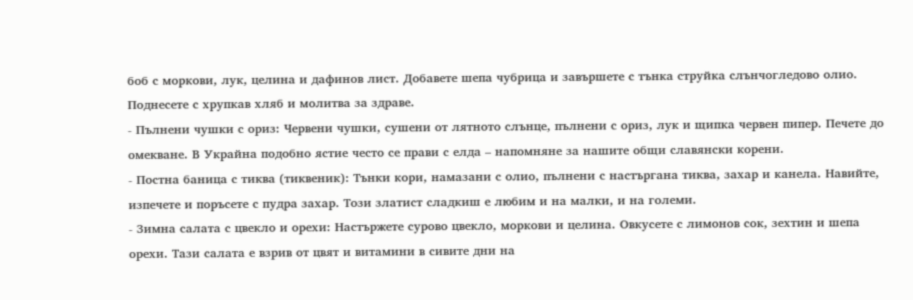боб с моркови, лук, целина и дафинов лист. Добавете шепа чубрица и завършете с тънка струйка слънчогледово олио. Поднесете с хрупкав хляб и молитва за здраве.
- Пълнени чушки с ориз: Червени чушки, сушени от лятното слънце, пълнени с ориз, лук и щипка червен пипер. Печете до омекване. В Украйна подобно ястие често се прави с елда – напомняне за нашите общи славянски корени.
- Постна баница с тиква (тиквеник): Тънки кори, намазани с олио, пълнени с настъргана тиква, захар и канела. Навийте, изпечете и поръсете с пудра захар. Този златист сладкиш е любим и на малки, и на големи.
- Зимна салата с цвекло и орехи: Настържете сурово цвекло, моркови и целина. Овкусете с лимонов сок, зехтин и шепа орехи. Тази салата е взрив от цвят и витамини в сивите дни на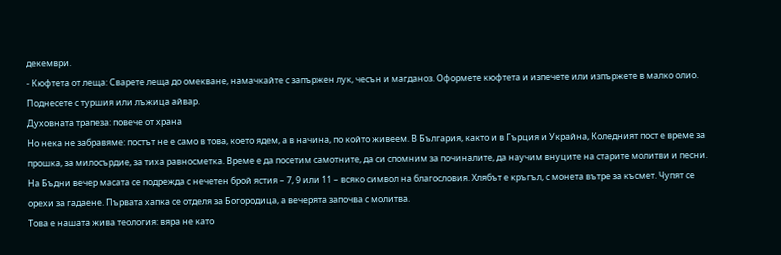декември.
- Кюфтета от леща: Сварете леща до омекване, намачкайте с запържен лук, чесън и магданоз. Оформете кюфтета и изпечете или изпържете в малко олио. Поднесете с туршия или лъжица айвар.
Духовната трапеза: повече от храна
Но нека не забравяме: постът не е само в това, което ядем, а в начина, по който живеем. В България, както и в Гърция и Украйна, Коледният пост е време за прошка, за милосърдие, за тиха равносметка. Време е да посетим самотните, да си спомним за починалите, да научим внуците на старите молитви и песни.
На Бъдни вечер масата се подрежда с нечетен брой ястия – 7, 9 или 11 – всяко символ на благословия. Хлябът е кръгъл, с монета вътре за късмет. Чупят се орехи за гадаене. Първата хапка се отделя за Богородица, а вечерята започва с молитва.
Това е нашата жива теология: вяра не като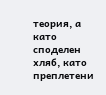теория, а като споделен хляб, като преплетени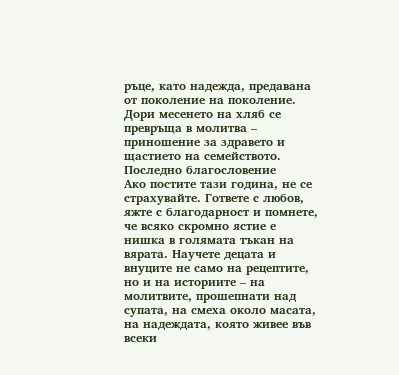ръце, като надежда, предавана от поколение на поколение. Дори месенето на хляб се превръща в молитва – приношение за здравето и щастието на семейството.
Последно благословение
Ако постите тази година, не се страхувайте. Гответе с любов, яжте с благодарност и помнете, че всяко скромно ястие е нишка в голямата тъкан на вярата. Научете децата и внуците не само на рецептите, но и на историите – на молитвите, прошепнати над супата, на смеха около масата, на надеждата, която живее във всеки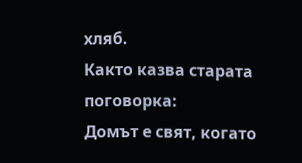хляб.
Както казва старата поговорка:
Домът е свят, когато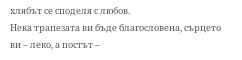хлябът се споделя с любов.
Нека трапезата ви бъде благословена, сърцето ви – леко, а постът –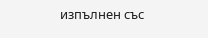изпълнен със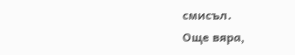смисъл.
Още вяра,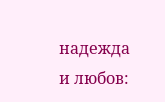надежда и любов: